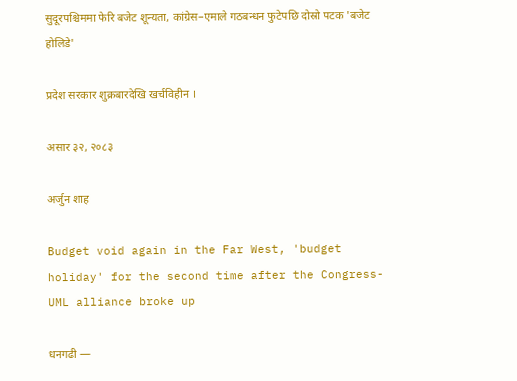सुदूरपश्चिममा फेरि बजेट शून्यता, कांग्रेस–एमाले गठबन्धन फुटेपछि दोस्रो पटक 'बजेट होलिडे'

प्रदेश सरकार शुक्रबारदेखि खर्चविहीन ।

असार ३२, २०८३

अर्जुन शाह

Budget void again in the Far West, 'budget holiday' for the second time after the Congress-UML alliance broke up

धनगढी —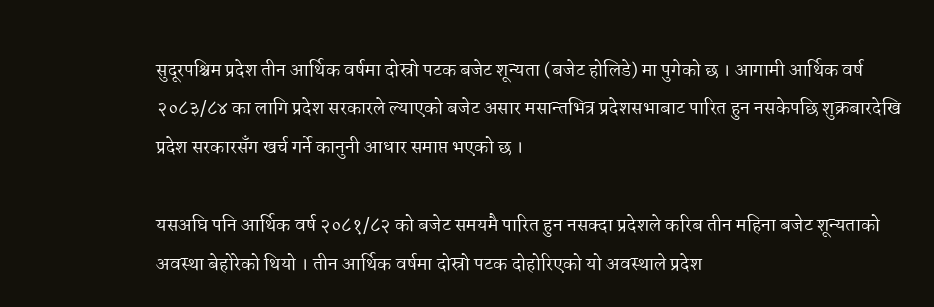सुदूरपश्चिम प्रदेश तीन आर्थिक वर्षमा दोस्रो पटक बजेट शून्यता (बजेट होलिडे) मा पुगेको छ । आगामी आर्थिक वर्ष २०८३/८४ का लागि प्रदेश सरकारले ल्याएको बजेट असार मसान्तभित्र प्रदेशसभाबाट पारित हुन नसकेपछि शुक्रबारदेखि प्रदेश सरकारसँग खर्च गर्ने कानुनी आधार समाप्त भएको छ ।

यसअघि पनि आर्थिक वर्ष २०८१/८२ को बजेट समयमै पारित हुन नसक्दा प्रदेशले करिब तीन महिना बजेट शून्यताको अवस्था बेहोरेको थियो । तीन आर्थिक वर्षमा दोस्रो पटक दोहोरिएको यो अवस्थाले प्रदेश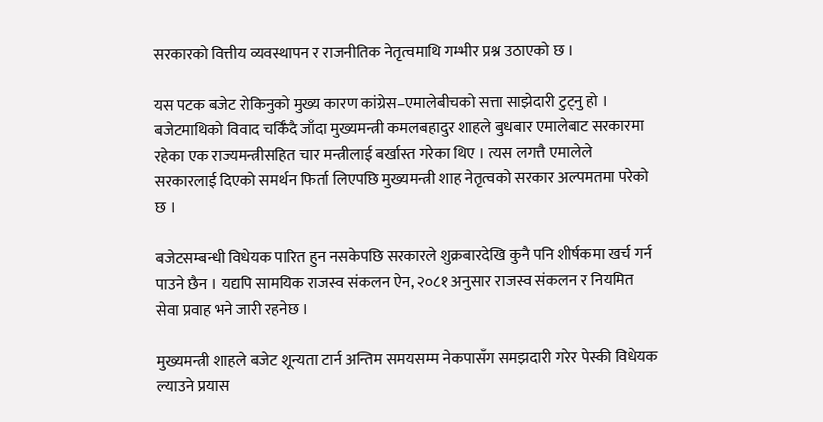सरकारको वित्तीय व्यवस्थापन र राजनीतिक नेतृत्वमाथि गम्भीर प्रश्न उठाएको छ ।

यस पटक बजेट रोकिनुको मुख्य कारण कांग्रेस–एमालेबीचको सत्ता साझेदारी टुट्नु हो । बजेटमाथिको विवाद चर्किँदै जाँदा मुख्यमन्त्री कमलबहादुर शाहले बुधबार एमालेबाट सरकारमा रहेका एक राज्यमन्त्रीसहित चार मन्त्रीलाई बर्खास्त गरेका थिए । त्यस लगत्तै एमालेले सरकारलाई दिएको समर्थन फिर्ता लिएपछि मुख्यमन्त्री शाह नेतृत्वको सरकार अल्पमतमा परेको छ ।

बजेटसम्बन्धी विधेयक पारित हुन नसकेपछि सरकारले शुक्रबारदेखि कुनै पनि शीर्षकमा खर्च गर्न पाउने छैन । यद्यपि सामयिक राजस्व संकलन ऐन, २०८१ अनुसार राजस्व संकलन र नियमित सेवा प्रवाह भने जारी रहनेछ ।

मुख्यमन्त्री शाहले बजेट शून्यता टार्न अन्तिम समयसम्म नेकपासँग समझदारी गरेर पेस्की विधेयक ल्याउने प्रयास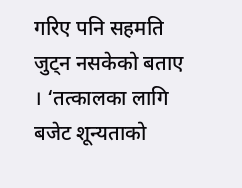गरिए पनि सहमति जुट्न नसकेको बताए । ‘तत्कालका लागि बजेट शून्यताको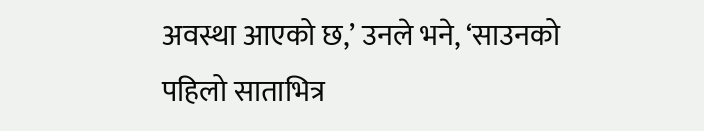अवस्था आएको छ,’ उनले भने, ‘साउनको पहिलो साताभित्र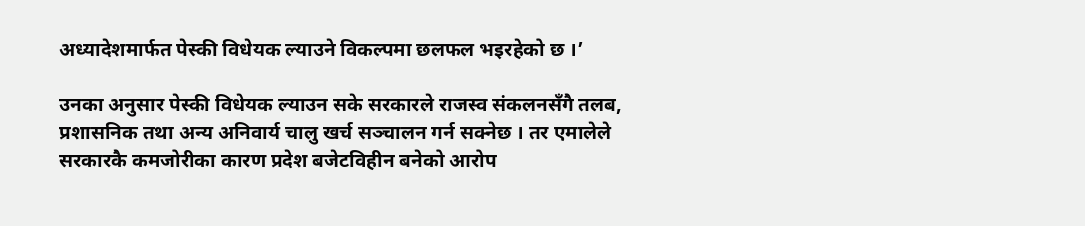अध्यादेशमार्फत पेस्की विधेयक ल्याउने विकल्पमा छलफल भइरहेको छ ।’

उनका अनुसार पेस्की विधेयक ल्याउन सके सरकारले राजस्व संकलनसँगै तलब, प्रशासनिक तथा अन्य अनिवार्य चालु खर्च सञ्चालन गर्न सक्नेछ । तर एमालेले सरकारकै कमजोरीका कारण प्रदेश बजेटविहीन बनेको आरोप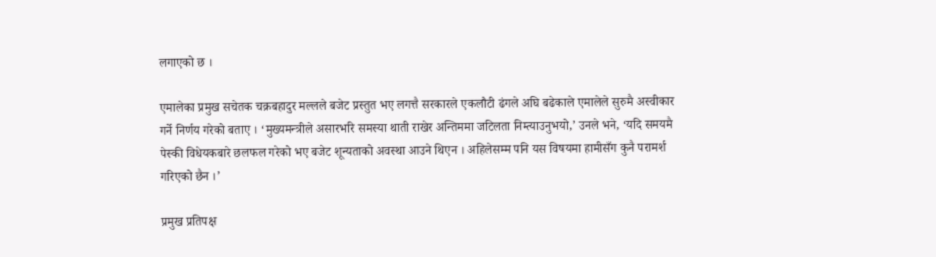लगाएको छ ।

एमालेका प्रमुख सचेतक चक्रबहादुर मल्लले बजेट प्रस्तुत भए लगत्तै सरकारले एकलौटी ढंगले अघि बढेकाले एमालेले सुरुमै अस्वीकार गर्ने निर्णय गरेको बताए । ‘मुख्यमन्त्रीले असारभरि समस्या थाती राखेर अन्तिममा जटिलता निम्त्याउनुभयो,’ उनले भने, ‘यदि समयमै पेस्की विधेयकबारे छलफल गरेको भए बजेट शून्यताको अवस्था आउने थिएन । अहिलेसम्म पनि यस विषयमा हामीसँग कुनै परामर्श गरिएको छैन ।’

प्रमुख प्रतिपक्ष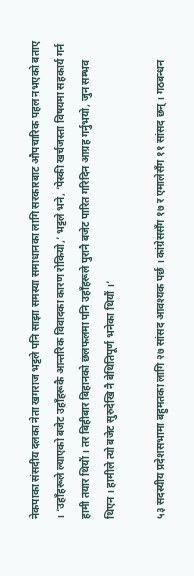नेकपाका संसदीय दलका नेता खगराज भट्टले पनि साझा समस्या समाधानका लागि सरकारबाट औपचारिक पहल नभएको बताए । ‘उहाँहरूले ल्याएको बजेट उहाँहरूकै आन्तरिक विवादका कारण रोकियो,’ भट्टले भने, ‘पेस्की खर्चजस्ता विषयमा सहकार्य गर्न हामी तयार थियौं । तर बिहीबार बिहानको छलफलमा पनि उहाँहरूले पुरानै बजेट पारित गरिदिन आग्रह गर्नुभयो, जुन सम्भव थिएन । हामीले त्यो बजेट सुरुदेखि नै बेथितिपूर्ण भनेका थियौं ।’

५३ सदस्यीय प्रदेशसभामा बहुमतका लागि २७ सांसद आवश्यक पर्छ । कांग्रेससँग १७ र एमालेसँग ११ सांसद छन् । गठबन्धन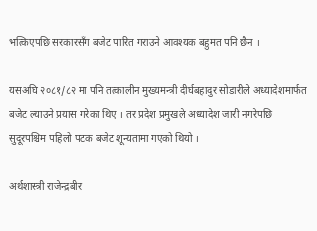भत्किएपछि सरकारसँग बजेट पारित गराउने आवश्यक बहुमत पनि छैन ।

यसअघि २०८१/८२ मा पनि तत्कालीन मुख्यमन्त्री दीर्घबहादुर सोडारीले अध्यादेशमार्फत बजेट ल्याउने प्रयास गरेका थिए । तर प्रदेश प्रमुखले अध्यादेश जारी नगरेपछि सुदूरपश्चिम पहिलो पटक बजेट शून्यतामा गएको थियो ।

अर्थशास्त्री राजेन्द्रबीर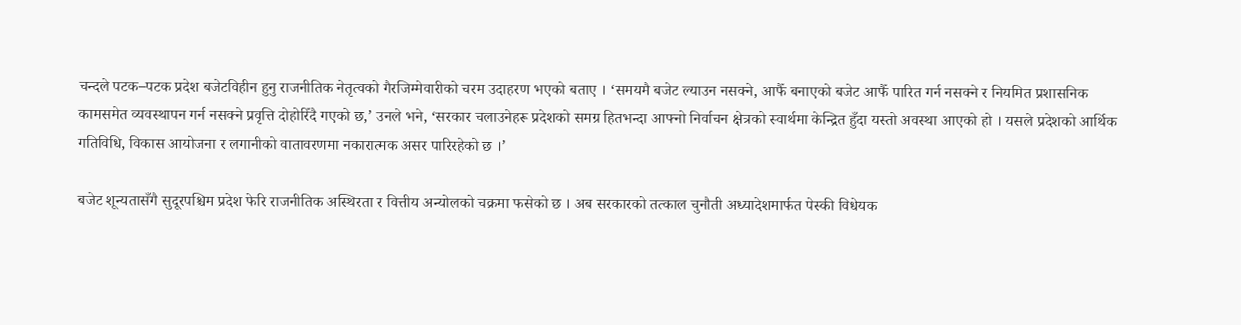चन्दले पटक–पटक प्रदेश बजेटविहीन हुनु राजनीतिक नेतृत्वको गैरजिम्मेवारीको चरम उदाहरण भएको बताए । ‘समयमै बजेट ल्याउन नसक्ने, आफैँ बनाएको बजेट आफैँ पारित गर्न नसक्ने र नियमित प्रशासनिक कामसमेत व्यवस्थापन गर्न नसक्ने प्रवृत्ति दोहोरिँदै गएको छ,’ उनले भने, ‘सरकार चलाउनेहरू प्रदेशको समग्र हितभन्दा आफ्नो निर्वाचन क्षेत्रको स्वार्थमा केन्द्रित हुँदा यस्तो अवस्था आएको हो । यसले प्रदेशको आर्थिक गतिविधि, विकास आयोजना र लगानीको वातावरणमा नकारात्मक असर पारिरहेको छ ।’

बजेट शून्यतासँगै सुदूरपश्चिम प्रदेश फेरि राजनीतिक अस्थिरता र वित्तीय अन्योलको चक्रमा फसेको छ । अब सरकारको तत्काल चुनौती अध्यादेशमार्फत पेस्की विधेयक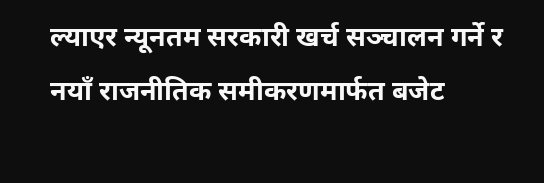ल्याएर न्यूनतम सरकारी खर्च सञ्चालन गर्ने र नयाँ राजनीतिक समीकरणमार्फत बजेट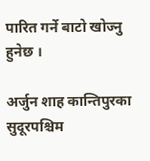पारित गर्ने बाटो खोज्नु हुनेछ ।

अर्जुन शाह कान्तिपुरका सुदूरपश्चिम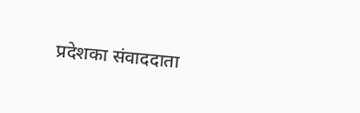प्रदेशका संवाददाता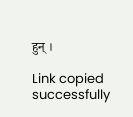हुन् ।

Link copied successfully